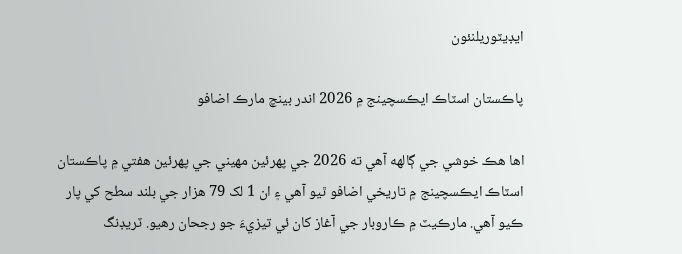ايڊيٽوريلنئون

پاڪستان اسٽاڪ ايڪسچينج ۾ 2026 اندر بينچ مارڪ اضافو

اها هڪ خوشي جي ڳالهه آهي ته 2026 جي پهرئين مهيني جي پهرئين هفتي ۾ پاڪستان اسٽاڪ ايڪسچينج ۾ تاريخي اضافو ٿيو آهي ۽ ان 1 لک 79 هزار جي بلند سطح کي پار ڪيو آهي. مارڪيٽ ۾ ڪاروبار جي آغاز کان ئي تيزيءَ جو رجحان رهيو. ٽريڊنگ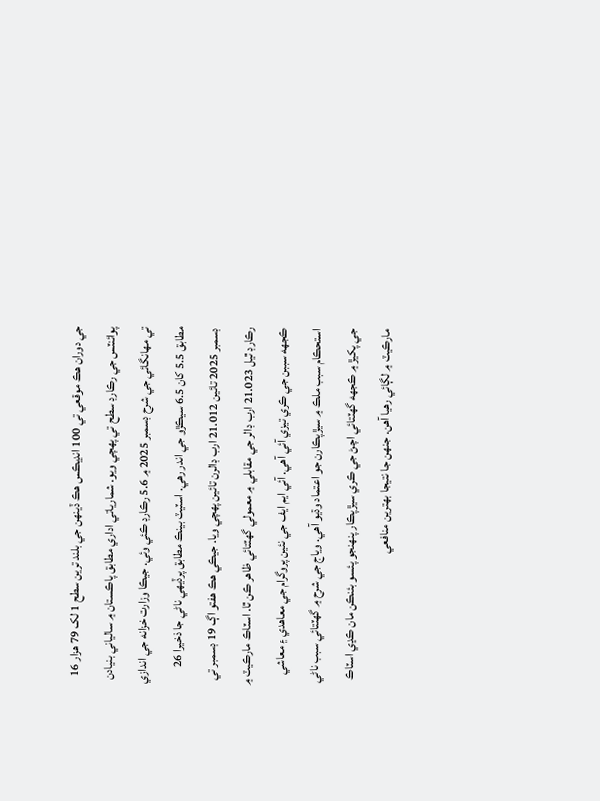جي دوران هڪ موقعي تي 100 انڊيڪس هڪ ڏينهن جي بلند ترين سطح 1 لک 79 هزار 16 پوائنٽس جي رڪارڊ سطح تي پهچي ويو. شمارياتي اداري مطابق پاڪستان ۾ سالياني بنيادن تي مهانگائي جي شرح ڊسمبر 2025 ۾ 5.6 رڪارڊ ڪئي وئي. جيڪا وزارت خزانه جي اندازي مطابق 5.5 کان 6.5 سيڪڙو جي اندر رهي. اسٽيٽ بينڪ مطابق پرڏيهي ناڻي جا ذخيرا 26 ڊسمبر 2025 تائين 21.012 ارب ڊالرن تائين پهچي ويا. جيڪي هڪ هفتو اڳ 19 ڊسمبر تي رڪارڊ ٿيل 21.023 ارب ڊالر جي مقابلي ۾ معمولي گهٽتائي ظاهر ڪن ٿا. اسٽاڪ مارڪيٽ ۾ ڪجهه سببن جي ڪري تيزي آئي آهي. آئي ايم ايف جي نئين پروگرام جي معاهدي ۽ معاشي استحڪام سبب ملڪ ۾ سيڙپڪارن جو اعتماد وڌيو آهي. وياج جي شرح ۾ گهٽتائي سبب ناڻي جي پکيڙ ۾ ڪجهه گهٽتائي اچڻ جي ڪري سيڙپڪار پنهنجو پئسو بئنڪن مان ڪڍي اسٽاڪ مارڪيٽ ۾ لڳائي رهيا آهن. جنهن جا نتيجا بهترين منافعي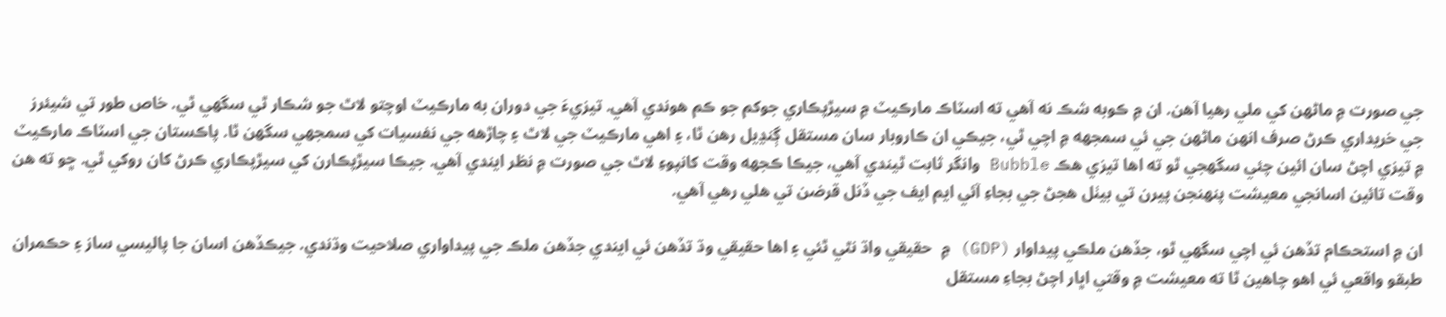جي صورت ۾ ماڻهن کي ملي رهيا آهن. ان ۾ ڪوبه شڪ نه آهي ته اسٽاڪ مارڪيٽ ۾ سيڙپڪاري جوکم جو ڪم هوندي آهي. تيزيءَ جي دوران به مارڪيٽ اوچتو لاٿ جو شڪار ٿي سگهي ٿي. خاص طور تي شيئرز جي خريداري ڪرڻ صرف انهن ماڻهن جي ئي سمجهه ۾ اچي ٿي، جيڪي ان ڪاروبار سان مستقل ڳنڍيل رهن ٿا، ۽ اهي مارڪيٽ جي لاٿ ۽ چاڙهه جي نفسيات کي سمجهي سگهن ٿا. پاڪستان جي اسٽاڪ مارڪيٽ ۾ تيزي اچڻ سان ائين چئي سگهجي ٿو ته اها تيزي هڪ Bubble وانگر ثابت ٿيندي آهي، جيڪا ڪجهه وقت کانپوءِ لاٿ جي صورت ۾ نظر ايندي آهي. جيڪا سيڙپڪارن کي سيڙپڪاري ڪرڻ کان روکي ٿي. ڇو ته هن وقت تائين اسانجي معيشت پنهنجن پيرن تي بيٺل هجڻ جي بجاءِ آئي ايم ايف جي ڏنل قرضن تي هلي رهي آهي.

ان ۾ استحڪام تڏهن ئي اچي سگهي ٿو، جڏهن ملڪي پيداوار (GDP) ۾ حقيقي واڌ نٿي ٿئي ۽ اها حقيقي وڌ تڏهن ئي ايندي جڏهن ملڪ جي پيداواري صلاحيت وڌندي. جيڪڏهن اسان جا پاليسي ساز ۽ حڪمران طبقو واقعي ئي اهو چاهين ٿا ته معيشت ۾ وقتي اڀار اچڻ بجاءِ مستقل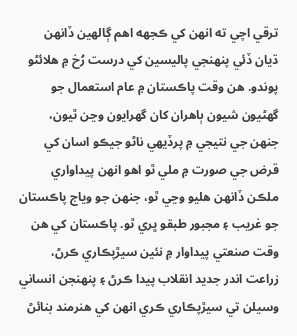ترقي اچي ته انهن کي ڪجهه اهم ڳالهين ڏانهن ڌيان ڏئي پنهنجي پاليسين کي درست رُخ ۾ هلائڻو پوندو. هن وقت پاڪستان ۾ عام استعمال جو گهڻيون شيون ٻاهران کان گهرايون وڃن ٿيون، جنهن جي نتيجي ۾ پرڏيهي ناڻو جيڪو اسان کي قرض جي صورت ۾ ملي ٿو اهو انهن پيداواري ملڪن ڏانهن هليو وڃي ٿو، جنهن جو وياج پاڪستان جو غريب ۽ مجبور طبقو ڀري ٿو. پاڪستان کي هن وقت صنعتي پيداوار ۾ نئين سيڙپڪاري ڪرڻ، زراعت اندر جديد انقلاب پيدا ڪرڻ ۽ پنهنجن انساني وسيلن تي سيڙپڪاري ڪري انهن کي هنرمند بنائڻ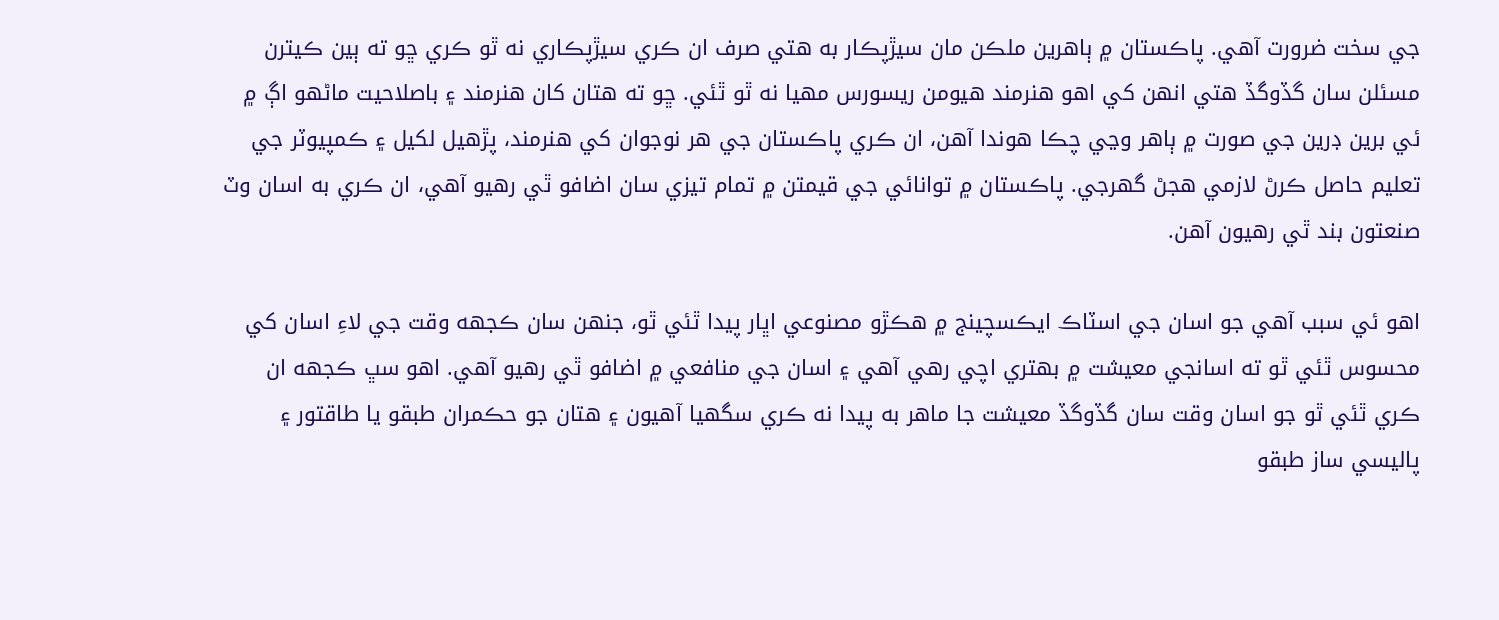جي سخت ضرورت آهي. پاڪستان ۾ ٻاهرين ملڪن مان سيڙپڪار به هتي صرف ان ڪري سيڙپڪاري نه ٿو ڪري ڇو ته ٻين ڪيترن مسئلن سان گڏوگڏ هتي انهن کي اهو هنرمند هيومن ريسورس مهيا نه ٿو ٿئي. ڇو ته هتان کان هنرمند ۽ باصلاحيت ماڻهو اڳ ۾ ئي برين ڊرين جي صورت ۾ ٻاهر وڃي چڪا هوندا آهن، ان ڪري پاڪستان جي هر نوجوان کي هنرمند، پڙهيل لکيل ۽ ڪمپيوٽر جي تعليم حاصل ڪرڻ لازمي هجڻ گهرجي. پاڪستان ۾ توانائي جي قيمتن ۾ تمام تيزي سان اضافو ٿي رهيو آهي، ان ڪري به اسان وٽ صنعتون بند ٿي رهيون آهن.

اهو ئي سبب آهي جو اسان جي اسٽاڪ ايڪسچينج ۾ هڪڙو مصنوعي اڀار پيدا ٿئي ٿو، جنهن سان ڪجهه وقت جي لاءِ اسان کي محسوس ٿئي ٿو ته اسانجي معيشت ۾ بهتري اچي رهي آهي ۽ اسان جي منافعي ۾ اضافو ٿي رهيو آهي. اهو سڀ ڪجهه ان ڪري ٿئي ٿو جو اسان وقت سان گڏوگڏ معيشت جا ماهر به پيدا نه ڪري سگهيا آهيون ۽ هتان جو حڪمران طبقو يا طاقتور ۽ پاليسي ساز طبقو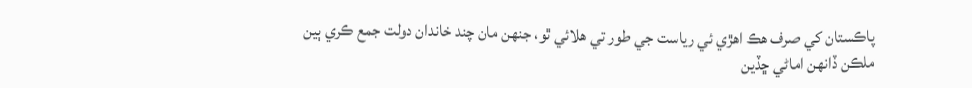پاڪستان کي صرف هڪ اهڙي ئي رياست جي طور تي هلائي ٿو، جنهن مان چند خاندان دولت جمع ڪري ٻين ملڪن ڏانهن اماڻي ڇڏين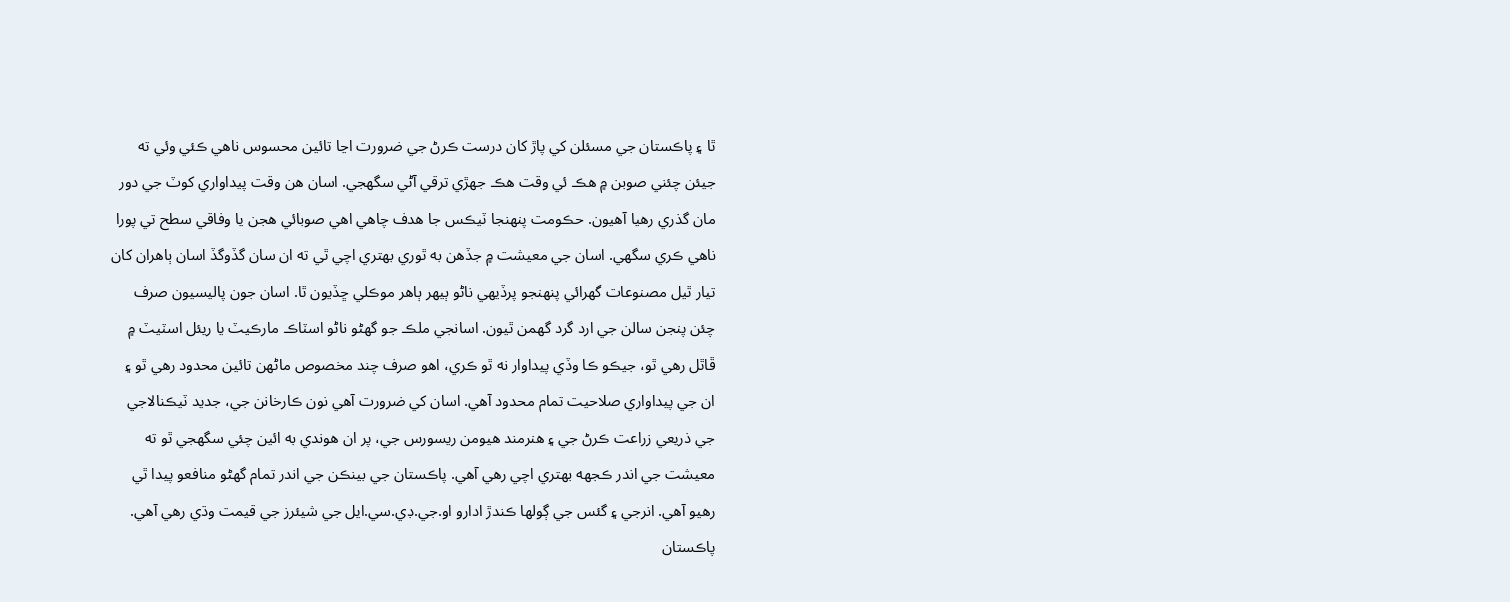ٿا ۽ پاڪستان جي مسئلن کي پاڙ کان درست ڪرڻ جي ضرورت اڃا تائين محسوس ناهي ڪئي وئي ته جيئن چئني صوبن ۾ هڪ ئي وقت هڪ جهڙي ترقي آڻي سگهجي. اسان هن وقت پيداواري کوٽ جي دور مان گذري رهيا آهيون. حڪومت پنهنجا ٽيڪس جا هدف چاهي اهي صوبائي هجن يا وفاقي سطح تي پورا ناهي ڪري سگهي. اسان جي معيشت ۾ جڏهن به ٿوري بهتري اچي ٿي ته ان سان گڏوگڏ اسان ٻاهران کان تيار ٿيل مصنوعات گهرائي پنهنجو پرڏيهي ناڻو ٻيهر ٻاهر موڪلي ڇڏيون ٿا. اسان جون پاليسيون صرف چئن پنجن سالن جي ارد گرد گهمن ٿيون. اسانجي ملڪ جو گهڻو ناڻو اسٽاڪ مارڪيٽ يا ريئل اسٽيٽ ۾ ڦاٿل رهي ٿو، جيڪو ڪا وڏي پيداوار نه ٿو ڪري، اهو صرف چند مخصوص ماڻهن تائين محدود رهي ٿو ۽ ان جي پيداواري صلاحيت تمام محدود آهي. اسان کي ضرورت آهي نون ڪارخانن جي، جديد ٽيڪنالاجي جي ذريعي زراعت ڪرڻ جي ۽ هنرمند هيومن ريسورس جي، پر ان هوندي به ائين چئي سگهجي ٿو ته معيشت جي اندر ڪجهه بهتري اچي رهي آهي. پاڪستان جي بينڪن جي اندر تمام گهڻو منافعو پيدا ٿي رهيو آهي. انرجي ۽ گئس جي ڳولها ڪندڙ ادارو او.جي.ڊي.سي.ايل جي شيئرز جي قيمت وڌي رهي آهي. پاڪستان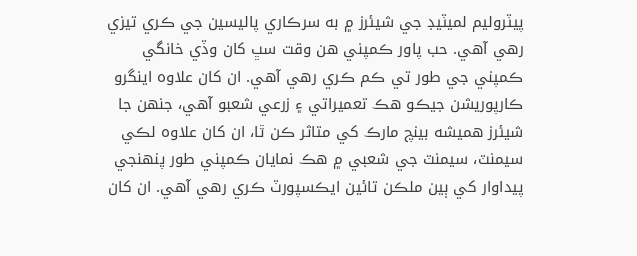پيٽروليم لميٽيڊ جي شيئرز ۾ به سرڪاري پاليسين جي ڪري تيزي رهي آهي. حب پاور ڪمپني هن وقت سڀ کان وڏي خانگي ڪمپني جي طور تي ڪم ڪري رهي آهي. ان کان علاوه اينگرو ڪارپوريشن جيڪو هڪ تعميراتي ۽ زرعي شعبو آهي، جنهن جا شيئرز هميشه بينچ مارڪ کي متاثر ڪن ٿا، ان کان علاوه لڪي سيمنٽ، سيمنٽ جي شعبي ۾ هڪ نمايان ڪمپني طور پنهنجي پيداوار کي ٻين ملڪن تائين ايڪسپورٽ ڪري رهي آهي. ان کان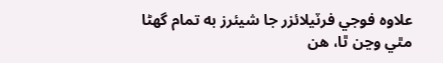علاوه فوجي فرٽيلائزر جا شيئرز به تمام گهڻا مٿي وڃن ٿا، هن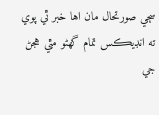سڄي صورتحال مان اها خبر ٿي پوي ته انڊيڪس تمام گهڻو مٿي هجڻ جي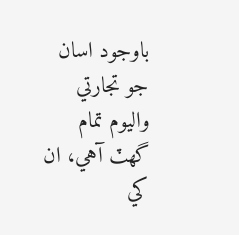باوجود اسان جو تجارتي واليوم تمام گهٽ آهي، ان کي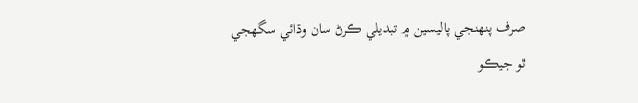صرف پنهنجي پاليسين ۾ تبديلي ڪرڻ سان وڌائي سگهجي ٿو جيڪو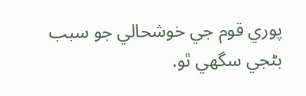پوري قوم جي خوشحالي جو سبب بڻجي سگهي ٿو.